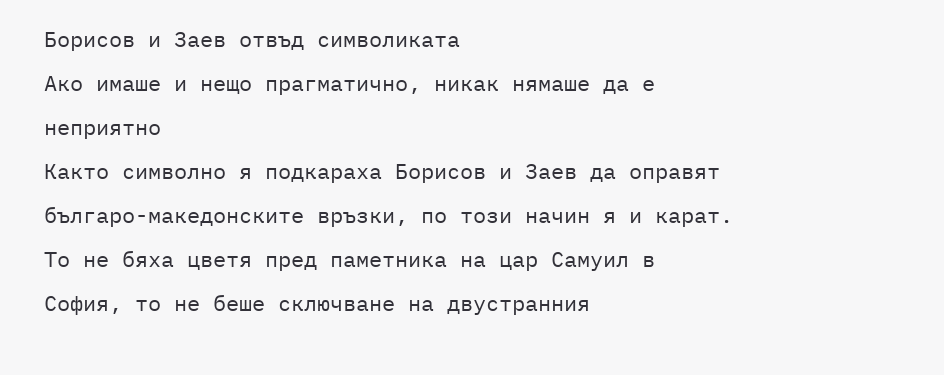Борисов и Заев отвъд символиката
Ако имаше и нещо прагматично, никак нямаше да е неприятно
Както символно я подкараха Борисов и Заев да оправят българо-македонските връзки, по този начин я и карат. То не бяха цветя пред паметника на цар Самуил в София, то не беше сключване на двустранния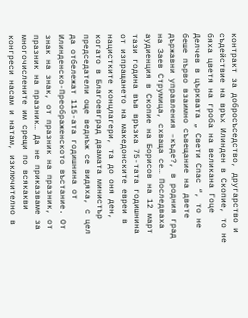контракт за добросъседство, другарство и съдействие на връх Илинден в Скопие, то не бяха цветя на гроба на великана Гоце Делчев в църквата „ Свети Спас “, то не беше първо взаимно съвещание на двете държавни управления –къде?, в родния град на Заев Струмица, схваща се… Последваха аудиенция в Скопие на Борисов на 12 март тази година във връзка 75-тата годишнина от изпращането на македонските евреи в нацистките концлагери, та до оня ден, когато в Благоевград двамата министър председатели още веднъж се видяха, с цел да отбележат 115-ата годишнина от Илинденско-Преображенското въстание. От знак на знак, от празник на празник, от празник на празник… Да не приказваме за многочислените им срещи по всякакви конгреси насам и натам, изключително в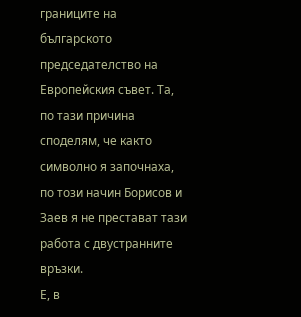границите на българското председателство на Европейския съвет. Та, по тази причина споделям, че както символно я започнаха, по този начин Борисов и Заев я не престават тази работа с двустранните връзки.
Е, в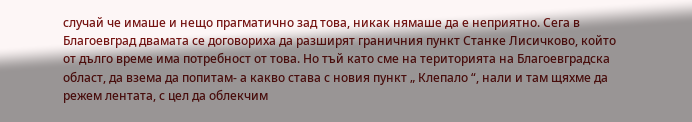случай че имаше и нещо прагматично зад това, никак нямаше да е неприятно. Сега в Благоевград двамата се договориха да разширят граничния пункт Станке Лисичково, който от дълго време има потребност от това. Но тъй като сме на територията на Благоевградска област, да взема да попитам- а какво става с новия пункт „ Клепало “, нали и там щяхме да режем лентата, с цел да облекчим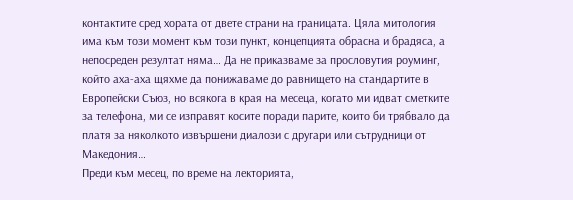контактите сред хората от двете страни на границата. Цяла митология има към този момент към този пункт, концепцията обрасна и брадяса, а непосреден резултат няма… Да не приказваме за прословутия роуминг, който аха-аха щяхме да понижаваме до равнището на стандартите в Европейски Съюз, но всякога в края на месеца, когато ми идват сметките за телефона, ми се изправят косите поради парите, които би трябвало да платя за няколкото извършени диалози с другари или сътрудници от Македония…
Преди към месец, по време на лекторията,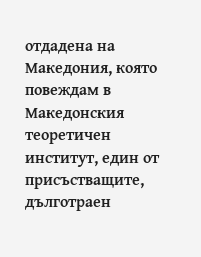отдадена на Македония, която повеждам в Македонския теоретичен институт, един от присъстващите, дълготраен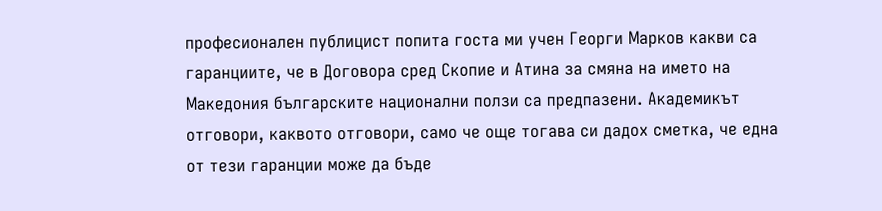професионален публицист попита госта ми учен Георги Марков какви са гаранциите, че в Договора сред Скопие и Атина за смяна на името на Македония българските национални ползи са предпазени. Академикът отговори, каквото отговори, само че още тогава си дадох сметка, че една от тези гаранции може да бъде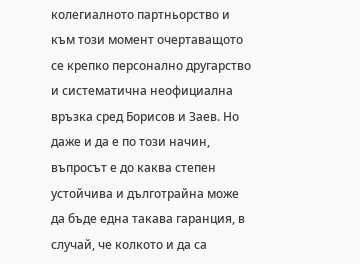колегиалното партньорство и към този момент очертаващото се крепко персонално другарство и систематична неофициална връзка сред Борисов и Заев. Но даже и да е по този начин, въпросът е до каква степен устойчива и дълготрайна може да бъде една такава гаранция, в случай, че колкото и да са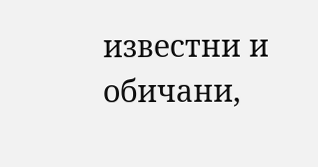известни и обичани,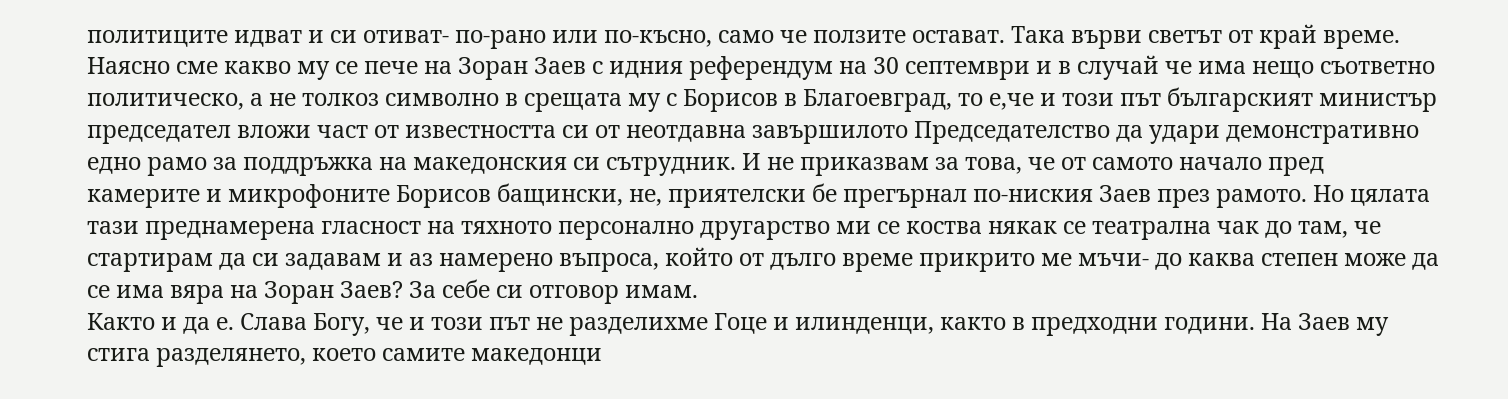политиците идват и си отиват- по-рано или по-късно, само че ползите остават. Така върви светът от край време. Наясно сме какво му се пече на Зоран Заев с идния референдум на 30 септември и в случай че има нещо съответно политическо, а не толкоз символно в срещата му с Борисов в Благоевград, то е,че и този път българският министър председател вложи част от известността си от неотдавна завършилото Председателство да удари демонстративно едно рамо за поддръжка на македонския си сътрудник. И не приказвам за това, че от самото начало пред камерите и микрофоните Борисов бащински, не, приятелски бе прегърнал по-ниския Заев през рамото. Но цялата тази преднамерена гласност на тяхното персонално другарство ми се коства някак се театрална чак до там, че стартирам да си задавам и аз намерено въпроса, който от дълго време прикрито ме мъчи- до каква степен може да се има вяра на Зоран Заев? За себе си отговор имам.
Както и да е. Слава Богу, че и този път не разделихме Гоце и илинденци, както в предходни години. На Заев му стига разделянето, което самите македонци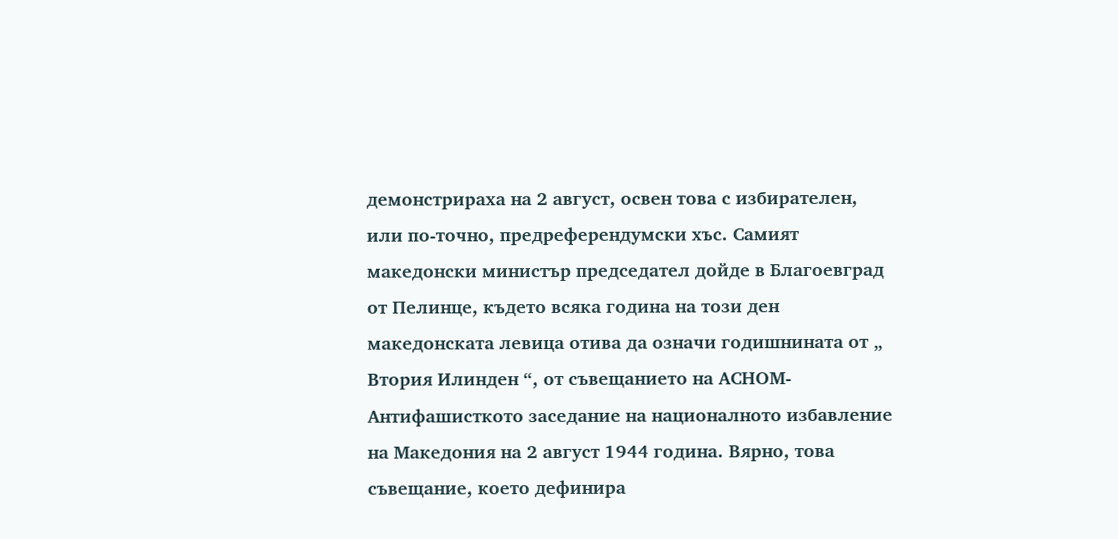демонстрираха на 2 август, освен това с избирателен, или по-точно, предреферендумски хъс. Самият македонски министър председател дойде в Благоевград от Пелинце, където всяка година на този ден македонската левица отива да означи годишнината от „ Втория Илинден “, от съвещанието на АСНОМ- Антифашисткото заседание на националното избавление на Македония на 2 август 1944 година. Вярно, това съвещание, което дефинира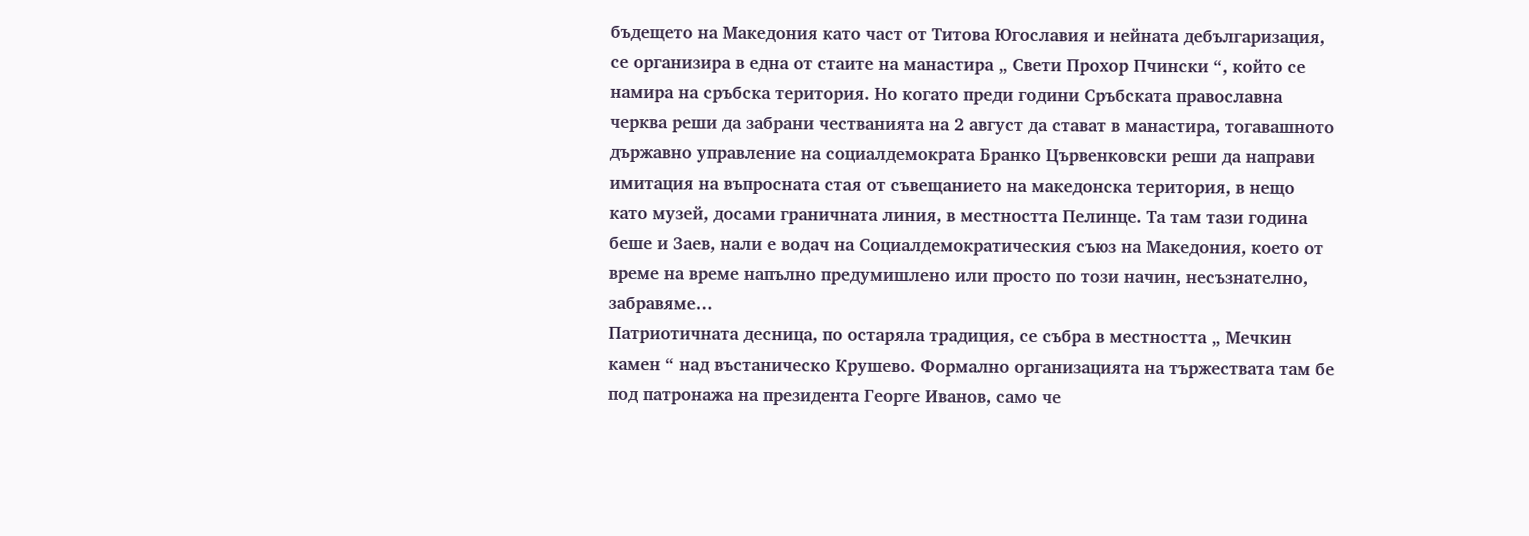бъдещето на Македония като част от Титова Югославия и нейната дебългаризация, се организира в една от стаите на манастира „ Свети Прохор Пчински “, който се намира на сръбска територия. Но когато преди години Сръбската православна черква реши да забрани честванията на 2 август да стават в манастира, тогавашното държавно управление на социалдемократа Бранко Цървенковски реши да направи имитация на въпросната стая от съвещанието на македонска територия, в нещо като музей, досами граничната линия, в местността Пелинце. Та там тази година беше и Заев, нали е водач на Социалдемократическия съюз на Македония, което от време на време напълно предумишлено или просто по този начин, несъзнателно, забравяме…
Патриотичната десница, по остаряла традиция, се събра в местността „ Мечкин камен “ над въстаническо Крушево. Формално организацията на тържествата там бе под патронажа на президента Георге Иванов, само че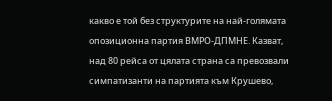какво е той без структурите на най-голямата опозиционна партия ВМРО-ДПМНЕ. Казват, над 80 рейса от цялата страна са превозвали симпатизанти на партията към Крушево,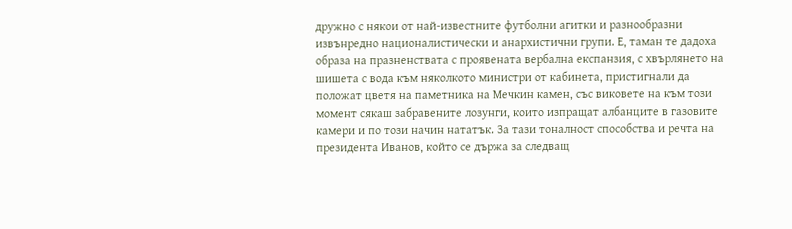дружно с някои от най-известните футболни агитки и разнообразни извънредно националистически и анархистични групи. Е, таман те дадоха образа на празненствата с проявената вербална експанзия, с хвърлянето на шишета с вода към няколкото министри от кабинета, пристигнали да положат цветя на паметника на Мечкин камен, със виковете на към този момент сякаш забравените лозунги, които изпращат албанците в газовите камери и по този начин нататък. За тази тоналност способства и речта на президента Иванов, който се държа за следващ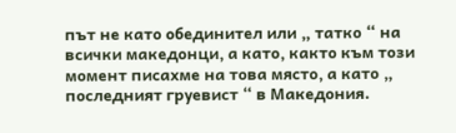път не като обединител или „ татко “ на всички македонци, а като, както към този момент писахме на това място, а като „ последният груевист “ в Македония.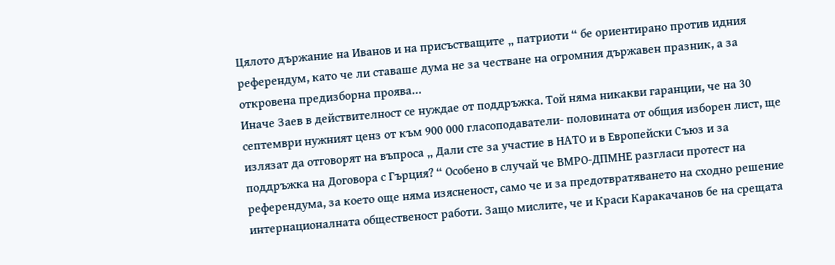Цялото държание на Иванов и на присъстващите „ патриоти “ бе ориентирано против идния референдум, като че ли ставаше дума не за честване на огромния държавен празник, а за откровена предизборна проява…
Иначе Заев в действителност се нуждае от поддръжка. Той няма никакви гаранции, че на 30 септември нужният ценз от към 900 000 гласоподаватели- половината от общия изборен лист, ще излязат да отговорят на въпроса „ Дали сте за участие в НАТО и в Европейски Съюз и за поддръжка на Договора с Гърция? “ Особено в случай че ВМРО-ДПМНЕ разгласи протест на референдума, за което още няма изясненост, само че и за предотвратяването на сходно решение интернационалната общественост работи. Защо мислите, че и Краси Каракачанов бе на срещата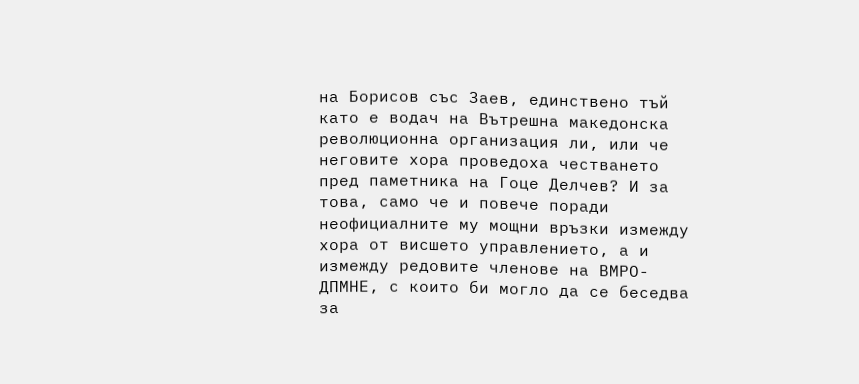на Борисов със Заев, единствено тъй като е водач на Вътрешна македонска революционна организация ли, или че неговите хора проведоха честването пред паметника на Гоце Делчев? И за това, само че и повече поради неофициалните му мощни връзки измежду хора от висшето управлението, а и измежду редовите членове на ВМРО-ДПМНЕ, с които би могло да се беседва за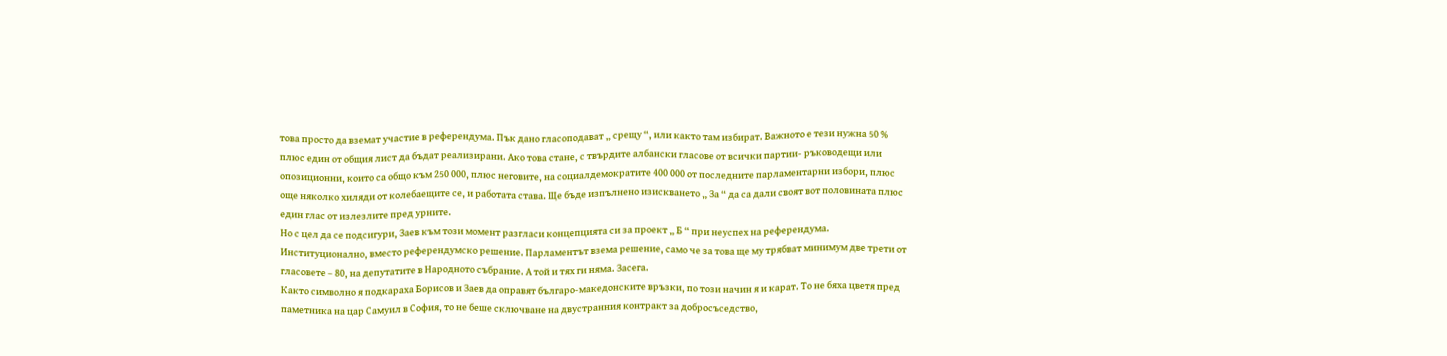това просто да вземат участие в референдума. Пък дано гласоподават „ срещу “, или както там избират. Важното е тези нужна 50 % плюс един от общия лист да бъдат реализирани. Ако това стане, с твърдите албански гласове от всички партии- ръководещи или опозиционни, които са общо към 250 000, плюс неговите, на социалдемократите 400 000 от последните парламентарни избори, плюс още няколко хиляди от колебаещите се, и работата става. Ще бъде изпълнено изискването „ За “ да са дали своят вот половината плюс един глас от излезлите пред урните.
Но с цел да се подсигури, Заев към този момент разгласи концепцията си за проект „ Б “ при неуспех на референдума. Институционално, вместо референдумско решение. Парламентът взема решение, само че за това ще му трябват минимум две трети от гласовете – 80, на депутатите в Народното събрание. А той и тях ги няма. Засега.
Както символно я подкараха Борисов и Заев да оправят българо-македонските връзки, по този начин я и карат. То не бяха цветя пред паметника на цар Самуил в София, то не беше сключване на двустранния контракт за добросъседство,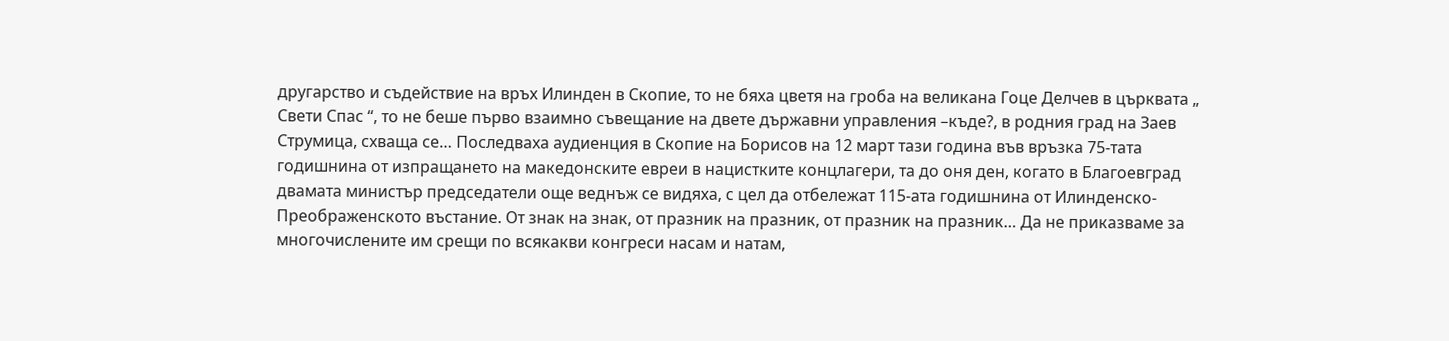другарство и съдействие на връх Илинден в Скопие, то не бяха цветя на гроба на великана Гоце Делчев в църквата „ Свети Спас “, то не беше първо взаимно съвещание на двете държавни управления –къде?, в родния град на Заев Струмица, схваща се… Последваха аудиенция в Скопие на Борисов на 12 март тази година във връзка 75-тата годишнина от изпращането на македонските евреи в нацистките концлагери, та до оня ден, когато в Благоевград двамата министър председатели още веднъж се видяха, с цел да отбележат 115-ата годишнина от Илинденско-Преображенското въстание. От знак на знак, от празник на празник, от празник на празник… Да не приказваме за многочислените им срещи по всякакви конгреси насам и натам,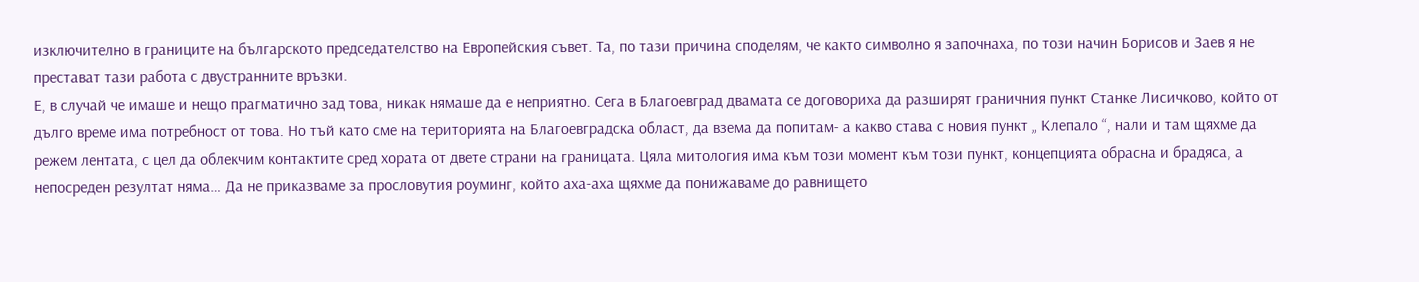изключително в границите на българското председателство на Европейския съвет. Та, по тази причина споделям, че както символно я започнаха, по този начин Борисов и Заев я не престават тази работа с двустранните връзки.
Е, в случай че имаше и нещо прагматично зад това, никак нямаше да е неприятно. Сега в Благоевград двамата се договориха да разширят граничния пункт Станке Лисичково, който от дълго време има потребност от това. Но тъй като сме на територията на Благоевградска област, да взема да попитам- а какво става с новия пункт „ Клепало “, нали и там щяхме да режем лентата, с цел да облекчим контактите сред хората от двете страни на границата. Цяла митология има към този момент към този пункт, концепцията обрасна и брадяса, а непосреден резултат няма… Да не приказваме за прословутия роуминг, който аха-аха щяхме да понижаваме до равнището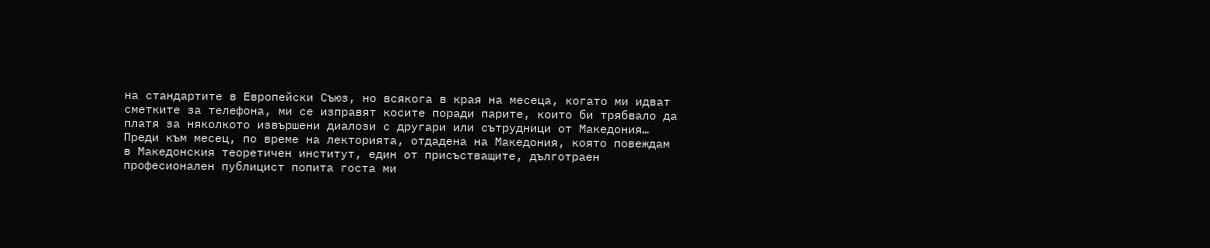на стандартите в Европейски Съюз, но всякога в края на месеца, когато ми идват сметките за телефона, ми се изправят косите поради парите, които би трябвало да платя за няколкото извършени диалози с другари или сътрудници от Македония…
Преди към месец, по време на лекторията, отдадена на Македония, която повеждам в Македонския теоретичен институт, един от присъстващите, дълготраен професионален публицист попита госта ми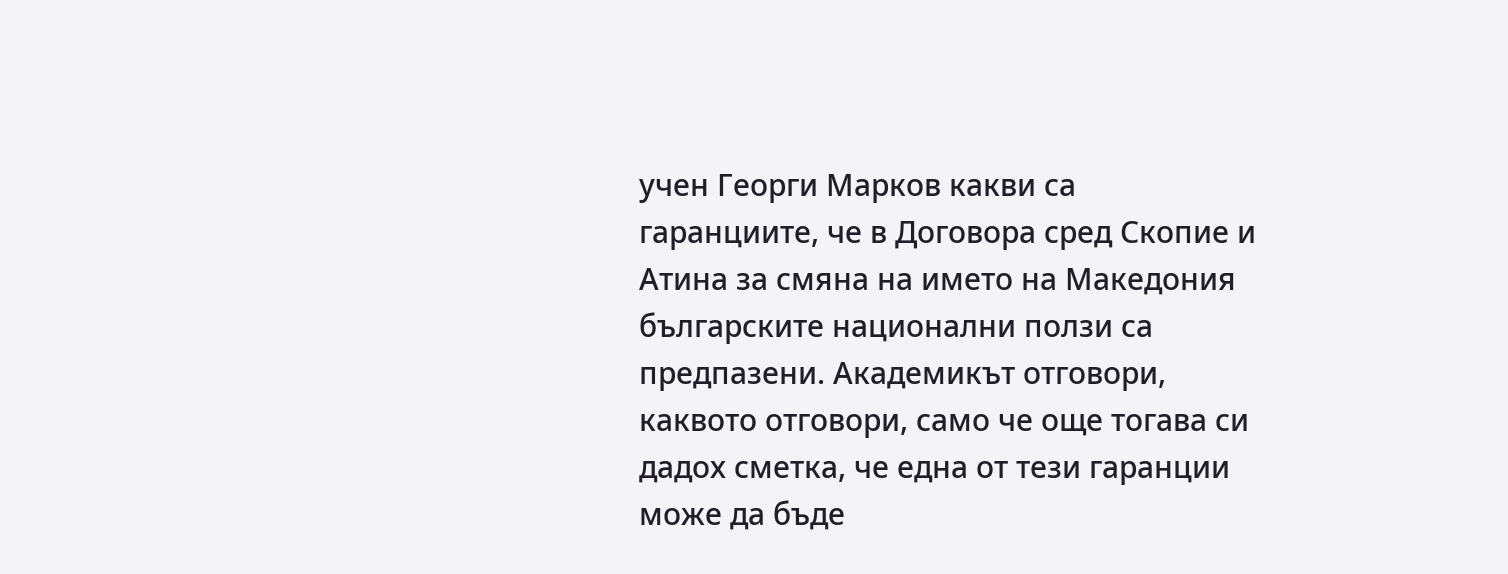учен Георги Марков какви са гаранциите, че в Договора сред Скопие и Атина за смяна на името на Македония българските национални ползи са предпазени. Академикът отговори, каквото отговори, само че още тогава си дадох сметка, че една от тези гаранции може да бъде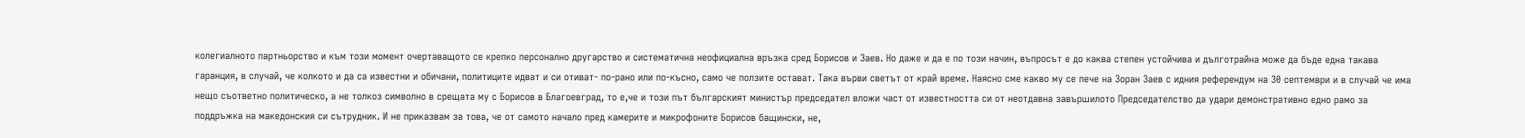колегиалното партньорство и към този момент очертаващото се крепко персонално другарство и систематична неофициална връзка сред Борисов и Заев. Но даже и да е по този начин, въпросът е до каква степен устойчива и дълготрайна може да бъде една такава гаранция, в случай, че колкото и да са известни и обичани, политиците идват и си отиват- по-рано или по-късно, само че ползите остават. Така върви светът от край време. Наясно сме какво му се пече на Зоран Заев с идния референдум на 30 септември и в случай че има нещо съответно политическо, а не толкоз символно в срещата му с Борисов в Благоевград, то е,че и този път българският министър председател вложи част от известността си от неотдавна завършилото Председателство да удари демонстративно едно рамо за поддръжка на македонския си сътрудник. И не приказвам за това, че от самото начало пред камерите и микрофоните Борисов бащински, не,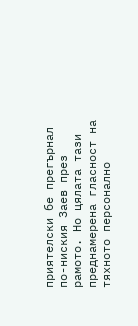приятелски бе прегърнал по-ниския Заев през рамото. Но цялата тази преднамерена гласност на тяхното персонално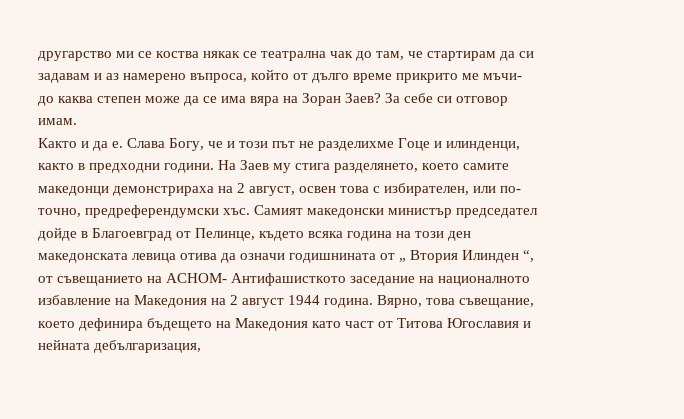другарство ми се коства някак се театрална чак до там, че стартирам да си задавам и аз намерено въпроса, който от дълго време прикрито ме мъчи- до каква степен може да се има вяра на Зоран Заев? За себе си отговор имам.
Както и да е. Слава Богу, че и този път не разделихме Гоце и илинденци, както в предходни години. На Заев му стига разделянето, което самите македонци демонстрираха на 2 август, освен това с избирателен, или по-точно, предреферендумски хъс. Самият македонски министър председател дойде в Благоевград от Пелинце, където всяка година на този ден македонската левица отива да означи годишнината от „ Втория Илинден “, от съвещанието на АСНОМ- Антифашисткото заседание на националното избавление на Македония на 2 август 1944 година. Вярно, това съвещание, което дефинира бъдещето на Македония като част от Титова Югославия и нейната дебългаризация,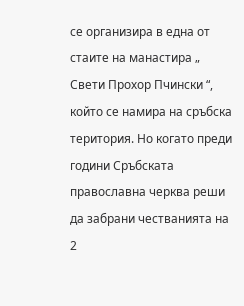се организира в една от стаите на манастира „ Свети Прохор Пчински “, който се намира на сръбска територия. Но когато преди години Сръбската православна черква реши да забрани честванията на 2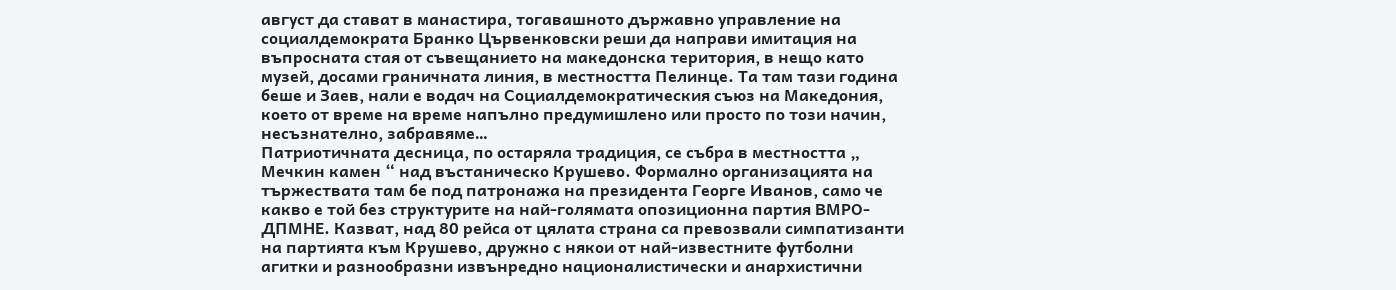август да стават в манастира, тогавашното държавно управление на социалдемократа Бранко Цървенковски реши да направи имитация на въпросната стая от съвещанието на македонска територия, в нещо като музей, досами граничната линия, в местността Пелинце. Та там тази година беше и Заев, нали е водач на Социалдемократическия съюз на Македония, което от време на време напълно предумишлено или просто по този начин, несъзнателно, забравяме…
Патриотичната десница, по остаряла традиция, се събра в местността „ Мечкин камен “ над въстаническо Крушево. Формално организацията на тържествата там бе под патронажа на президента Георге Иванов, само че какво е той без структурите на най-голямата опозиционна партия ВМРО-ДПМНЕ. Казват, над 80 рейса от цялата страна са превозвали симпатизанти на партията към Крушево, дружно с някои от най-известните футболни агитки и разнообразни извънредно националистически и анархистични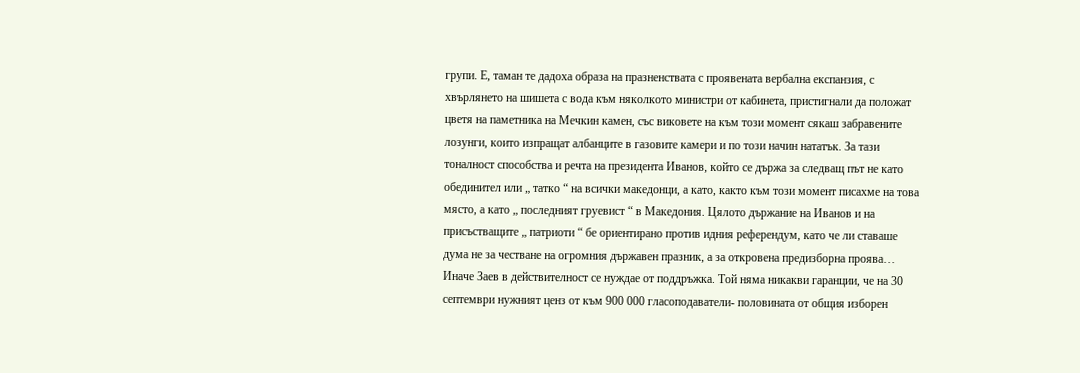групи. Е, таман те дадоха образа на празненствата с проявената вербална експанзия, с хвърлянето на шишета с вода към няколкото министри от кабинета, пристигнали да положат цветя на паметника на Мечкин камен, със виковете на към този момент сякаш забравените лозунги, които изпращат албанците в газовите камери и по този начин нататък. За тази тоналност способства и речта на президента Иванов, който се държа за следващ път не като обединител или „ татко “ на всички македонци, а като, както към този момент писахме на това място, а като „ последният груевист “ в Македония. Цялото държание на Иванов и на присъстващите „ патриоти “ бе ориентирано против идния референдум, като че ли ставаше дума не за честване на огромния държавен празник, а за откровена предизборна проява…
Иначе Заев в действителност се нуждае от поддръжка. Той няма никакви гаранции, че на 30 септември нужният ценз от към 900 000 гласоподаватели- половината от общия изборен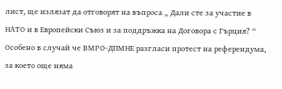лист, ще излязат да отговорят на въпроса „ Дали сте за участие в НАТО и в Европейски Съюз и за поддръжка на Договора с Гърция? “ Особено в случай че ВМРО-ДПМНЕ разгласи протест на референдума, за което още няма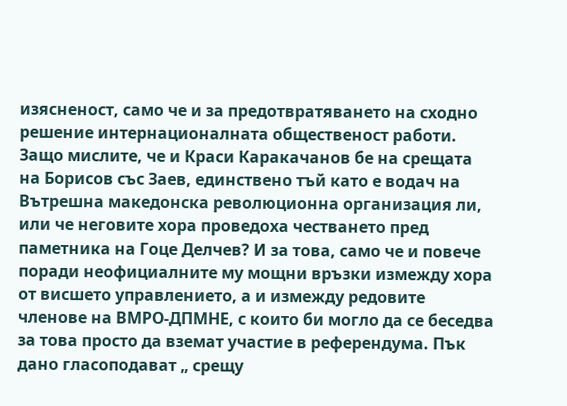изясненост, само че и за предотвратяването на сходно решение интернационалната общественост работи. Защо мислите, че и Краси Каракачанов бе на срещата на Борисов със Заев, единствено тъй като е водач на Вътрешна македонска революционна организация ли, или че неговите хора проведоха честването пред паметника на Гоце Делчев? И за това, само че и повече поради неофициалните му мощни връзки измежду хора от висшето управлението, а и измежду редовите членове на ВМРО-ДПМНЕ, с които би могло да се беседва за това просто да вземат участие в референдума. Пък дано гласоподават „ срещу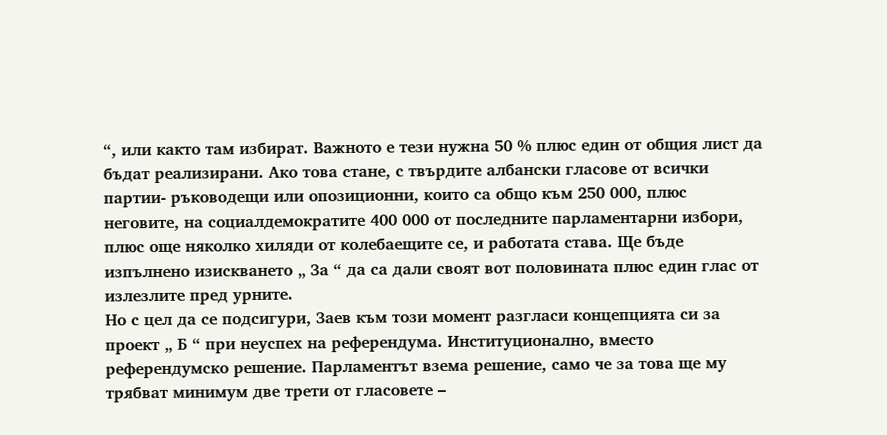“, или както там избират. Важното е тези нужна 50 % плюс един от общия лист да бъдат реализирани. Ако това стане, с твърдите албански гласове от всички партии- ръководещи или опозиционни, които са общо към 250 000, плюс неговите, на социалдемократите 400 000 от последните парламентарни избори, плюс още няколко хиляди от колебаещите се, и работата става. Ще бъде изпълнено изискването „ За “ да са дали своят вот половината плюс един глас от излезлите пред урните.
Но с цел да се подсигури, Заев към този момент разгласи концепцията си за проект „ Б “ при неуспех на референдума. Институционално, вместо референдумско решение. Парламентът взема решение, само че за това ще му трябват минимум две трети от гласовете –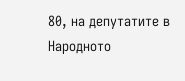80, на депутатите в Народното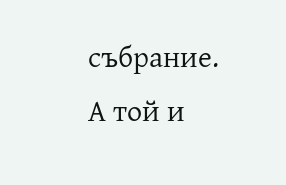събрание. А той и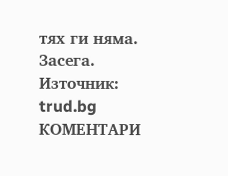тях ги няма. Засега.
Източник: trud.bg
КОМЕНТАРИ